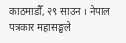काठमाडौँ, २९ साउन । नेपाल पत्रकार महासङ्घले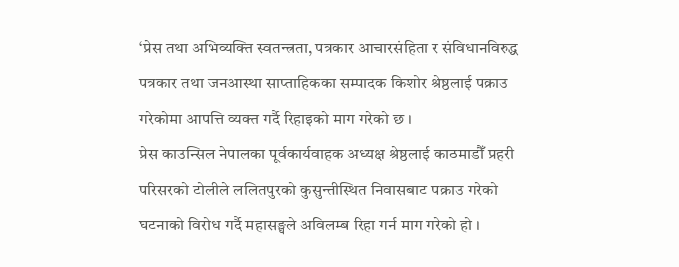‘प्रेस तथा अभिव्यक्ति स्वतन्त्रता, पत्रकार आचारसंहिता र संविधानविरुद्ध पत्रकार तथा जनआस्था साप्ताहिकका सम्पादक किशोर श्रेष्ठलाई पक्राउ गरेकोमा आपत्ति व्यक्त गर्दै रिहाइको माग गरेको छ ।
प्रेस काउन्सिल नेपालका पूर्वकार्यवाहक अध्यक्ष श्रेष्ठलाई काठमाडौँ प्रहरी परिसरको टोलीले ललितपुरको कुसुन्तीस्थित निवासबाट पक्राउ गरेको घटनाको विरोध गर्दै महासङ्घले अविलम्ब रिहा गर्न माग गरेको हो ।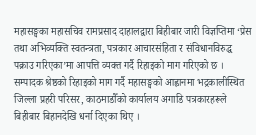महासङ्घका महासचिव रामप्रसाद दाहालद्वारा बिहीबार जारी विज्ञप्तिमा ‘प्रेस तथा अभिव्यक्ति स्वतन्त्रता, पत्रकार आचारसंहिता र संविधानविरुद्ध पक्राउ गरिएका’मा आपत्ति व्यक्त गर्दै रिहाइको माग गरिएको छ ।
सम्पादक श्रेष्ठको रिहाइको माग गर्दै महासङ्घको आह्वानमा भद्रकालीस्थित जिल्ला प्रहरी परिसर, काठमाडौँको कार्यालय अगाडि पत्रकारहरूले बिहीबार बिहानदेखि धर्ना दिएका थिए ।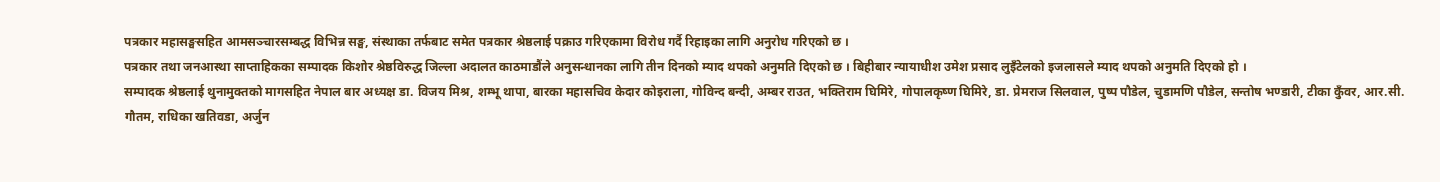पत्रकार महासङ्घसहित आमसञ्चारसम्बद्ध विभिन्न सङ्घ, संस्थाका तर्फबाट समेत पत्रकार श्रेष्ठलाई पक्राउ गरिएकामा विरोध गर्दै रिहाइका लागि अनुरोध गरिएको छ ।
पत्रकार तथा जनआस्था साप्ताहिकका सम्पादक किशोर श्रेष्ठविरुद्ध जिल्ला अदालत काठमाडौंले अनुसन्धानका लागि तीन दिनको म्याद थपको अनुमति दिएको छ । बिहीबार न्यायाधीश उमेश प्रसाद लुइँटेलको इजलासले म्याद थपको अनुमति दिएको हो ।
सम्पादक श्रेष्ठलाई थुनामुक्तको मागसहित नेपाल बार अध्यक्ष डा. विजय मिश्र, शम्भू थापा, बारका महासचिव केदार कोइराला, गोविन्द बन्दी, अम्बर राउत, भक्तिराम घिमिरे, गोपालकृष्ण घिमिरे, डा. प्रेमराज सिलवाल, पुष्प पौडेल, चुडामणि पौडेल, सन्तोष भण्डारी, टीका कुँवर, आर.सी. गौतम, राधिका खतिवडा, अर्जुन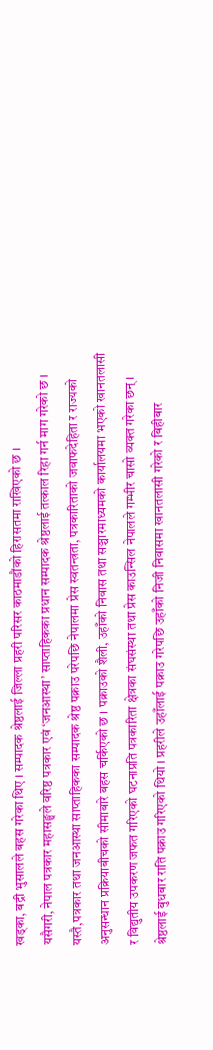खड्का, बद्री भुसालले बहस गरेका थिए । सम्पादक श्रेष्ठलाई जिल्ला प्रहरी परिसर काठमाडौंको हिरासतमा राखिएको छ ।
यसैगरी, नेपाल पत्रकार महासङ्घले वरिष्ठ पत्रकार एवं ‘जनआस्था’ साप्ताहिकका प्रधान सम्पादक श्रेष्ठलाई तत्काल रिहा गर्न माग गरेको छ ।
यस्तै,पत्रकार तथा जनआस्था साप्ताहिकका सम्पादक श्रेष्ठ पक्राउ परेपछि नेपालमा प्रेस स्वतन्त्रता, पत्रकारिताको जवाफदेहिता र राज्यको अनुसन्धान प्रक्रियाबीचको सीमाबारे बहस चर्किएको छ । पक्राउको शैली, उहाँको निवास तथा सञ्चारमाध्यमको कार्यालयमा भएको खानतलासी र विद्युतीय उपकरण जफत गरिएको घटनाप्रति पत्रकारिता क्षेत्रका संघसंस्था तथा प्रेस काउन्सिल नेपालले गम्भीर चासो व्यक्त गरेका छन् ।
श्रेष्ठलाई बुधबार राति पक्राउ गरिएको थियो । प्रहरीले उहाँलाई पक्राउ गरेपछि उहाँको निजी निवासमा खानतलासी गरेको र बिहीबार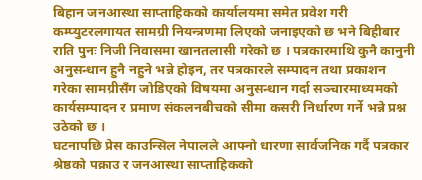बिहान जनआस्था साप्ताहिकको कार्यालयमा समेत प्रवेश गरी कम्प्युटरलगायत सामग्री नियन्त्रणमा लिएको जनाइएको छ भने बिहीबार राति पुनः निजी निवासमा खानतलासी गरेको छ । पत्रकारमाथि कुनै कानुनी अनुसन्धान हुनै नहुने भन्ने होइन, तर पत्रकारले सम्पादन तथा प्रकाशन गरेका सामग्रीसँग जोडिएको विषयमा अनुसन्धान गर्दा सञ्चारमाध्यमको कार्यसम्पादन र प्रमाण संकलनबीचको सीमा कसरी निर्धारण गर्ने भन्ने प्रश्न उठेको छ ।
घटनापछि प्रेस काउन्सिल नेपालले आफ्नो धारणा सार्वजनिक गर्दै पत्रकार श्रेष्ठको पक्राउ र जनआस्था साप्ताहिकको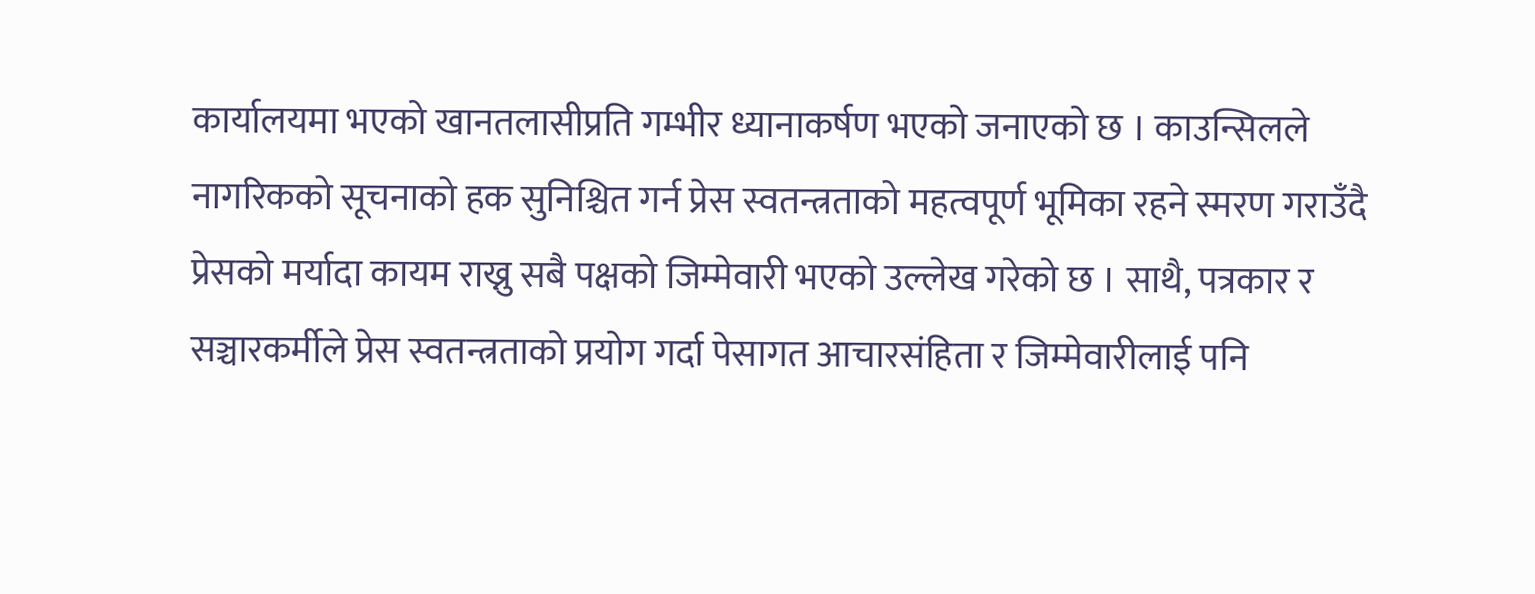कार्यालयमा भएको खानतलासीप्रति गम्भीर ध्यानाकर्षण भएको जनाएको छ । काउन्सिलले नागरिकको सूचनाको हक सुनिश्चित गर्न प्रेस स्वतन्त्रताको महत्वपूर्ण भूमिका रहने स्मरण गराउँदै प्रेसको मर्यादा कायम राख्नु सबै पक्षको जिम्मेवारी भएको उल्लेख गरेको छ । साथै, पत्रकार र सञ्चारकर्मीले प्रेस स्वतन्त्रताको प्रयोग गर्दा पेसागत आचारसंहिता र जिम्मेवारीलाई पनि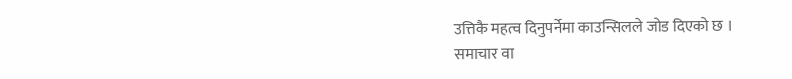उत्तिकै महत्व दिनुपर्नेमा काउन्सिलले जोड दिएको छ ।
समाचार वा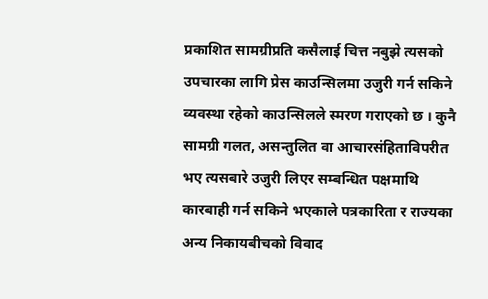प्रकाशित सामग्रीप्रति कसैलाई चित्त नबुझे त्यसको उपचारका लागि प्रेस काउन्सिलमा उजुरी गर्न सकिने व्यवस्था रहेको काउन्सिलले स्मरण गराएको छ । कुनै सामग्री गलत, असन्तुलित वा आचारसंहिताविपरीत भए त्यसबारे उजुरी लिएर सम्बन्धित पक्षमाथि कारबाही गर्न सकिने भएकाले पत्रकारिता र राज्यका अन्य निकायबीचको विवाद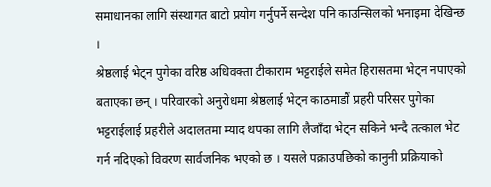समाधानका लागि संस्थागत बाटो प्रयोग गर्नुपर्ने सन्देश पनि काउन्सिलको भनाइमा देखिन्छ ।
श्रेष्ठलाई भेट्न पुगेका वरिष्ठ अधिवक्ता टीकाराम भट्टराईले समेत हिरासतमा भेट्न नपाएको बताएका छन् । परिवारको अनुरोधमा श्रेष्ठलाई भेट्न काठमाडौं प्रहरी परिसर पुगेका भट्टराईलाई प्रहरीले अदालतमा म्याद थपका लागि लैजाँदा भेट्न सकिने भन्दै तत्काल भेट गर्न नदिएको विवरण सार्वजनिक भएको छ । यसले पक्राउपछिको कानुनी प्रक्रियाको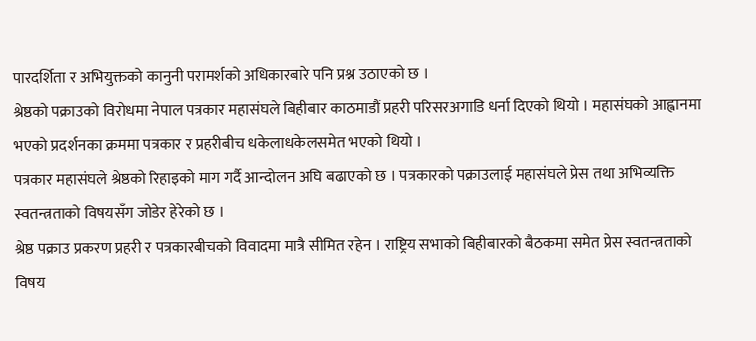पारदर्शिता र अभियुक्तको कानुनी परामर्शको अधिकारबारे पनि प्रश्न उठाएको छ ।
श्रेष्ठको पक्राउको विरोधमा नेपाल पत्रकार महासंघले बिहीबार काठमाडौं प्रहरी परिसरअगाडि धर्ना दिएको थियो । महासंघको आह्वानमा भएको प्रदर्शनका क्रममा पत्रकार र प्रहरीबीच धकेलाधकेलसमेत भएको थियो ।
पत्रकार महासंघले श्रेष्ठको रिहाइको माग गर्दै आन्दोलन अघि बढाएको छ । पत्रकारको पक्राउलाई महासंघले प्रेस तथा अभिव्यक्ति स्वतन्त्रताको विषयसँग जोडेर हेरेको छ ।
श्रेष्ठ पक्राउ प्रकरण प्रहरी र पत्रकारबीचको विवादमा मात्रै सीमित रहेन । राष्ट्रिय सभाको बिहीबारको बैठकमा समेत प्रेस स्वतन्त्रताको विषय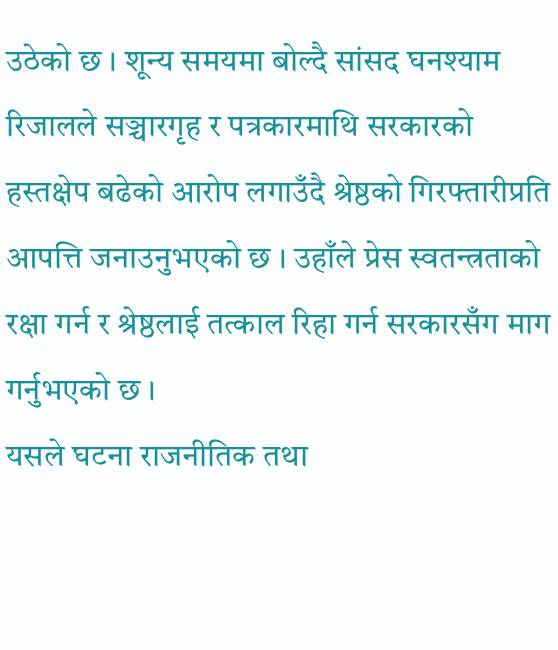उठेको छ । शून्य समयमा बोल्दै सांसद घनश्याम रिजालले सञ्चारगृह र पत्रकारमाथि सरकारको हस्तक्षेप बढेको आरोप लगाउँदै श्रेष्ठको गिरफ्तारीप्रति आपत्ति जनाउनुभएको छ । उहाँले प्रेस स्वतन्त्रताको रक्षा गर्न र श्रेष्ठलाई तत्काल रिहा गर्न सरकारसँग माग गर्नुभएको छ ।
यसले घटना राजनीतिक तथा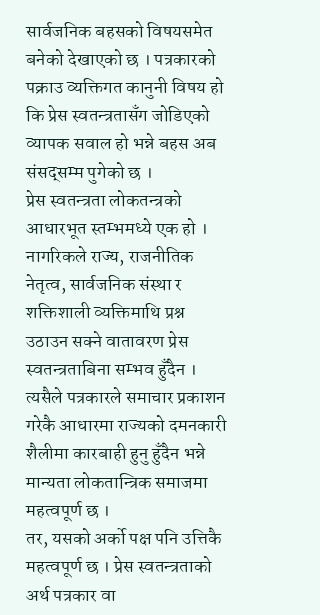सार्वजनिक बहसको विषयसमेत बनेको देखाएको छ । पत्रकारको पक्राउ व्यक्तिगत कानुनी विषय हो कि प्रेस स्वतन्त्रतासँग जोडिएको व्यापक सवाल हो भन्ने बहस अब संसद्सम्म पुगेको छ ।
प्रेस स्वतन्त्रता लोकतन्त्रको आधारभूत स्तम्भमध्ये एक हो । नागरिकले राज्य, राजनीतिक नेतृत्व, सार्वजनिक संस्था र शक्तिशाली व्यक्तिमाथि प्रश्न उठाउन सक्ने वातावरण प्रेस स्वतन्त्रताबिना सम्भव हुँदैन । त्यसैले पत्रकारले समाचार प्रकाशन गरेकै आधारमा राज्यको दमनकारी शैलीमा कारबाही हुनु हुँदैन भन्ने मान्यता लोकतान्त्रिक समाजमा महत्वपूर्ण छ ।
तर, यसको अर्को पक्ष पनि उत्तिकै महत्वपूर्ण छ । प्रेस स्वतन्त्रताको अर्थ पत्रकार वा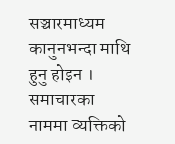सञ्चारमाध्यम कानुनभन्दा माथि हुनु होइन । समाचारका नाममा व्यक्तिको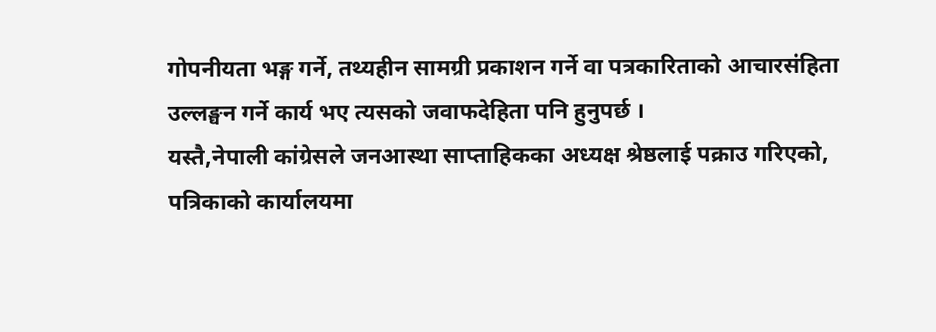गोपनीयता भङ्ग गर्ने, तथ्यहीन सामग्री प्रकाशन गर्ने वा पत्रकारिताको आचारसंहिता उल्लङ्घन गर्ने कार्य भए त्यसको जवाफदेहिता पनि हुनुपर्छ ।
यस्तै,नेपाली कांग्रेसले जनआस्था साप्ताहिकका अध्यक्ष श्रेष्ठलाई पक्राउ गरिएको, पत्रिकाको कार्यालयमा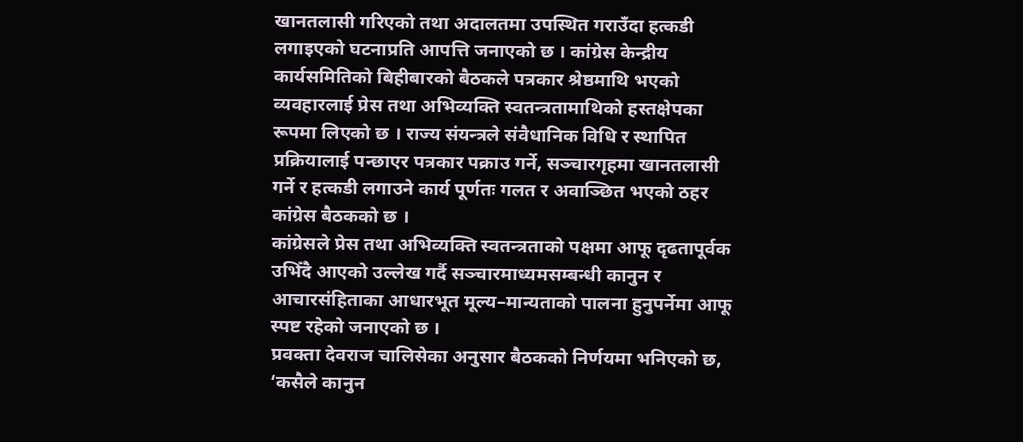खानतलासी गरिएको तथा अदालतमा उपस्थित गराउँदा हत्कडी लगाइएको घटनाप्रति आपत्ति जनाएको छ । कांग्रेस केन्द्रीय कार्यसमितिको बिहीबारको बैठकले पत्रकार श्रेष्ठमाथि भएको व्यवहारलाई प्रेस तथा अभिव्यक्ति स्वतन्त्रतामाथिको हस्तक्षेपका रूपमा लिएको छ । राज्य संयन्त्रले संवैधानिक विधि र स्थापित प्रक्रियालाई पन्छाएर पत्रकार पक्राउ गर्ने, सञ्चारगृहमा खानतलासी गर्ने र हत्कडी लगाउने कार्य पूर्णतः गलत र अवाञ्छित भएको ठहर कांग्रेस बैठकको छ ।
कांग्रेसले प्रेस तथा अभिव्यक्ति स्वतन्त्रताको पक्षमा आफू दृढतापूर्वक उभिँदै आएको उल्लेख गर्दै सञ्चारमाध्यमसम्बन्धी कानुन र आचारसंहिताका आधारभूत मूल्य–मान्यताको पालना हुनुपर्नेमा आफू स्पष्ट रहेको जनाएको छ ।
प्रवक्ता देवराज चालिसेका अनुसार बैठकको निर्णयमा भनिएको छ, ‘कसैले कानुन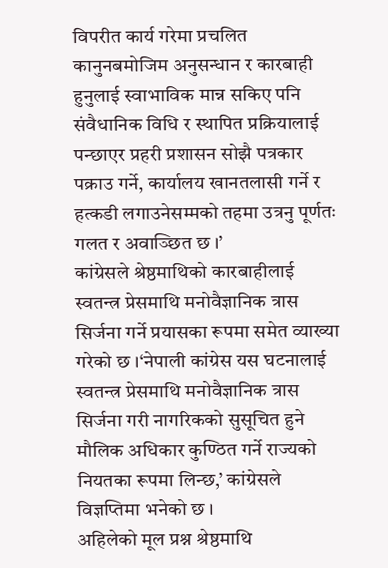विपरीत कार्य गरेमा प्रचलित कानुनबमोजिम अनुसन्धान र कारबाही हुनुलाई स्वाभाविक मान्न सकिए पनि संवैधानिक विधि र स्थापित प्रक्रियालाई पन्छाएर प्रहरी प्रशासन सोझै पत्रकार पक्राउ गर्ने, कार्यालय खानतलासी गर्ने र हत्कडी लगाउनेसम्मको तहमा उत्रनु पूर्णतः गलत र अवाञ्छित छ ।’
कांग्रेसले श्रेष्ठमाथिको कारबाहीलाई स्वतन्त्र प्रेसमाथि मनोवैज्ञानिक त्रास सिर्जना गर्ने प्रयासका रूपमा समेत व्याख्या गरेको छ ।‘नेपाली कांग्रेस यस घटनालाई स्वतन्त्र प्रेसमाथि मनोवैज्ञानिक त्रास सिर्जना गरी नागरिकको सुसूचित हुने मौलिक अधिकार कुण्ठित गर्ने राज्यको नियतका रूपमा लिन्छ,’ कांग्रेसले विज्ञप्तिमा भनेको छ ।
अहिलेको मूल प्रश्न श्रेष्ठमाथि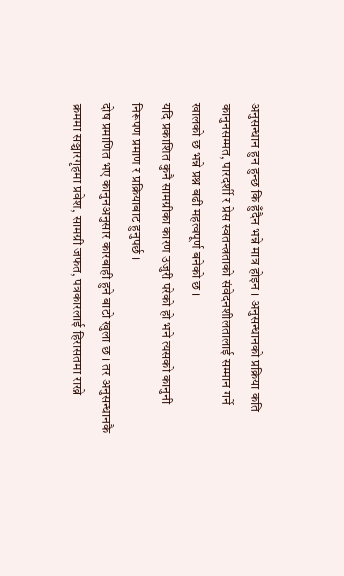अनुसन्धान हुन हुन्छ कि हुँदैन भन्ने मात्र होइन । अनुसन्धानको प्रक्रिया कति कानुनसम्मत, पारदर्शी र प्रेस स्वतन्त्रताको संवेदनशीलतालाई सम्मान गर्ने खालको छ भन्ने प्रश्न बढी महत्वपूर्ण बनेको छ ।
यदि प्रकाशित कुनै सामग्रीका कारण उजुरी परेको हो भने त्यसको कानुनी निरूपण प्रमाण र प्रक्रियाबाट हुनुपर्छ ।
दोष प्रमाणित भए कानुनअनुसार कारबाही हुने बाटो खुला छ । तर अनुसन्धानकै क्रममा सञ्चारगृहमा प्रवेश, सामग्री जफत, पत्रकारलाई हिरासतमा राख्ने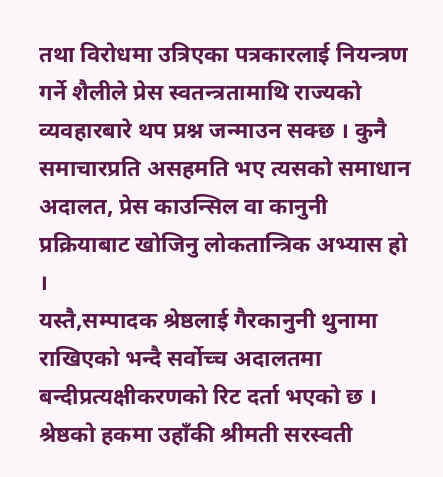तथा विरोधमा उत्रिएका पत्रकारलाई नियन्त्रण गर्ने शैलीले प्रेस स्वतन्त्रतामाथि राज्यको व्यवहारबारे थप प्रश्न जन्माउन सक्छ । कुनै समाचारप्रति असहमति भए त्यसको समाधान अदालत, प्रेस काउन्सिल वा कानुनी प्रक्रियाबाट खोजिनु लोकतान्त्रिक अभ्यास हो ।
यस्तै,सम्पादक श्रेष्ठलाई गैरकानुनी थुनामा राखिएको भन्दै सर्वोच्च अदालतमा बन्दीप्रत्यक्षीकरणको रिट दर्ता भएको छ । श्रेष्ठको हकमा उहाँकी श्रीमती सरस्वती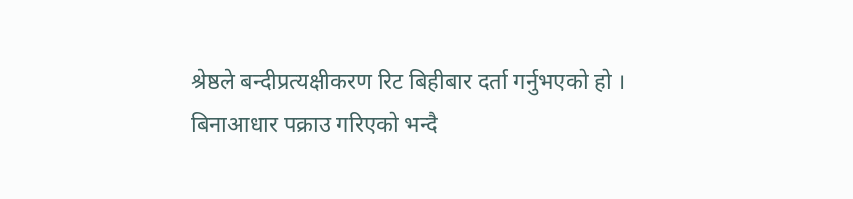श्रेष्ठले बन्दीप्रत्यक्षीकरण रिट बिहीबार दर्ता गर्नुभएको हो । बिनाआधार पक्राउ गरिएको भन्दै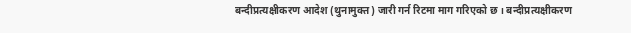बन्दीप्रत्यक्षीकरण आदेश (थुनामुक्त) जारी गर्न रिटमा माग गरिएको छ । बन्दीप्रत्यक्षीकरण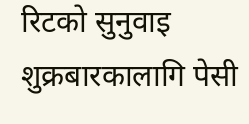रिटको सुनुवाइ शुक्रबारकालागि पेसी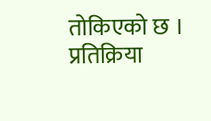तोकिएको छ ।
प्रतिक्रिया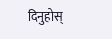दिनुहोस्